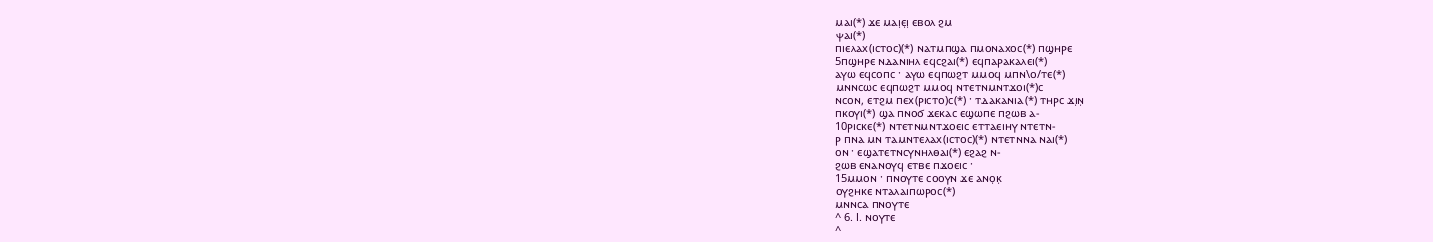ⲙⲁⲓ(*) ϫⲉ ⲙⲁⲓ̣ⲉ̣ⲓ̣ ⲉⲃⲟⲗ ϩⲙ
ⲯⲁⲓ(*)
ⲡⲓⲉⲗⲁⲭ(ⲓⲥⲧⲟⲥ)(*) ⲛⲁⲧⲙⲡϣⲁ ⲡⲙⲟⲛⲁⲭⲟⲥ(*) ⲡϣⲏⲣⲉ
5ⲡϣⲏⲣⲉ ⲛⲇⲁⲛⲓⲏⲗ ⲉϥⲥϩⲁⲓ(*) ⲉϥⲡⲁⲣⲁⲕⲁⲗⲉⲓ(*)
ⲁⲩⲱ ⲉϥⲥⲟⲡⲥ · ⲁⲩⲱ ⲉϥⲡⲱϩⲧ ⲙⲙⲟϥ ⲙⲡⲛ\ⲟ/ⲧⲉ(*)
ⲙⲛⲛⲥⲱⲥ ⲉϥⲡⲱϩⲧ ⲙⲙⲟϥ ⲛⲧⲉⲧⲛⲙⲛⲧϫⲟⲓ(*)ⲥ
ⲛⲥⲟⲛ, ⲉⲧϩⲙ ⲡⲉⲭ(ⲣⲓⲥⲧⲟ)ⲥ(*) · ⲧⲇⲁⲕⲁⲛⲓⲁ(*) ⲧⲏⲣⲥ ϫⲓ̣ⲛ̣
ⲡⲕⲟⲩⲓ(*) ϣⲁ ⲡⲛⲟϭ ϫⲉⲕⲁⲥ ⲉϣⲱⲡⲉ ⲡϩⲱⲃ ⲁ-
10ⲣⲓⲥⲕⲉ(*) ⲛⲧⲉⲧⲛⲙⲛⲧϫⲟⲉⲓⲥ ⲉⲧⲧⲁⲉⲓⲏⲩ ⲛⲧⲉⲧⲛ-
ⲣ ⲡⲛⲁ ⲙⲛ ⲧⲁⲙⲛⲧⲉⲗⲁⲭ(ⲓⲥⲧⲟⲥ)(*) ⲛⲧⲉⲧⲛⲛⲁ ⲛⲁⲓ(*)
ⲟⲛ · ⲉϣⲁⲧⲉⲧⲛⲥⲩⲛⲏⲗⲑⲁⲓ(*) ⲉϩⲁϩ ⲛ-
ϩⲱⲃ ⲉⲛⲁⲛⲟⲩϥ ⲉⲧⲃⲉ ⲡϫⲟⲉⲓⲥ ·
15ⲙⲙⲟⲛ · ⲡⲛⲟⲩⲧⲉ ⲥⲟⲟⲩⲛ ϫⲉ ⲁⲛⲟ̣ⲕ̣
ⲟⲩϩⲏⲕⲉ ⲛⲧⲁⲗⲁⲓⲡⲱⲣⲟⲥ(*)
ⲙⲛⲛⲥⲁ ⲡⲛⲟⲩⲧⲉ
^ 6. l. ⲛⲟⲩⲧⲉ
^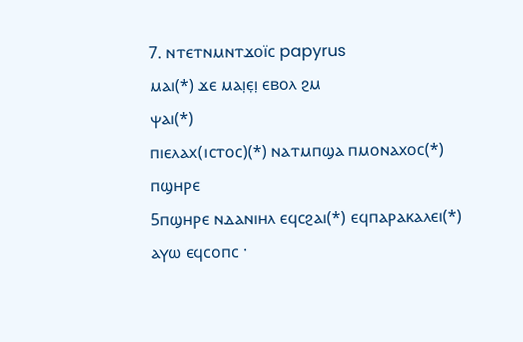7. ⲛⲧⲉⲧⲛⲙⲛⲧϫⲟⲓ̈ⲥ papyrus
ⲙⲁⲓ(*) ϫⲉ ⲙⲁⲓ̣ⲉ̣ⲓ̣ ⲉⲃⲟⲗ ϩⲙ
ⲯⲁⲓ(*)
ⲡⲓⲉⲗⲁⲭ(ⲓⲥⲧⲟⲥ)(*) ⲛⲁⲧⲙⲡϣⲁ ⲡⲙⲟⲛⲁⲭⲟⲥ(*) ⲡϣⲏⲣⲉ
5ⲡϣⲏⲣⲉ ⲛⲇⲁⲛⲓⲏⲗ ⲉϥⲥϩⲁⲓ(*) ⲉϥⲡⲁⲣⲁⲕⲁⲗⲉⲓ(*)
ⲁⲩⲱ ⲉϥⲥⲟⲡⲥ ·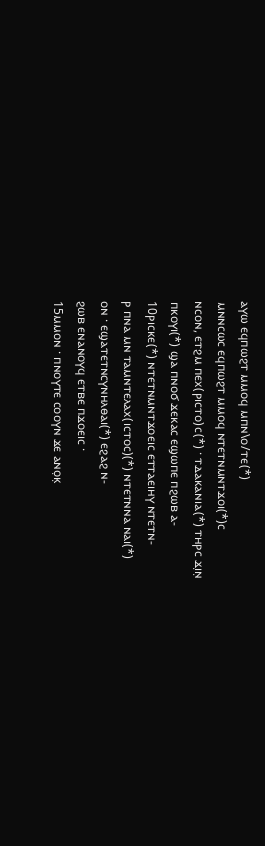ⲁⲩⲱ ⲉϥⲡⲱϩⲧ ⲙⲙⲟϥ ⲙⲡⲛ\ⲟ/ⲧⲉ(*)
ⲙⲛⲛⲥⲱⲥ ⲉϥⲡⲱϩⲧ ⲙⲙⲟϥ ⲛⲧⲉⲧⲛⲙⲛⲧϫⲟⲓ(*)ⲥ
ⲛⲥⲟⲛ, ⲉⲧϩⲙ ⲡⲉⲭ(ⲣⲓⲥⲧⲟ)ⲥ(*) · ⲧⲇⲁⲕⲁⲛⲓⲁ(*) ⲧⲏⲣⲥ ϫⲓ̣ⲛ̣
ⲡⲕⲟⲩⲓ(*) ϣⲁ ⲡⲛⲟϭ ϫⲉⲕⲁⲥ ⲉϣⲱⲡⲉ ⲡϩⲱⲃ ⲁ-
10ⲣⲓⲥⲕⲉ(*) ⲛⲧⲉⲧⲛⲙⲛⲧϫⲟⲉⲓⲥ ⲉⲧⲧⲁⲉⲓⲏⲩ ⲛⲧⲉⲧⲛ-
ⲣ ⲡⲛⲁ ⲙⲛ ⲧⲁⲙⲛⲧⲉⲗⲁⲭ(ⲓⲥⲧⲟⲥ)(*) ⲛⲧⲉⲧⲛⲛⲁ ⲛⲁⲓ(*)
ⲟⲛ · ⲉϣⲁⲧⲉⲧⲛⲥⲩⲛⲏⲗⲑⲁⲓ(*) ⲉϩⲁϩ ⲛ-
ϩⲱⲃ ⲉⲛⲁⲛⲟⲩϥ ⲉⲧⲃⲉ ⲡϫⲟⲉⲓⲥ ·
15ⲙⲙⲟⲛ · ⲡⲛⲟⲩⲧⲉ ⲥⲟⲟⲩⲛ ϫⲉ ⲁⲛⲟ̣ⲕ̣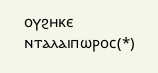ⲟⲩϩⲏⲕⲉ ⲛⲧⲁⲗⲁⲓⲡⲱⲣⲟⲥ(*)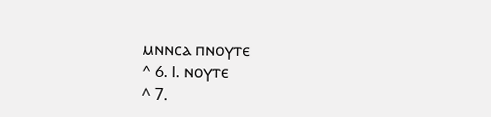ⲙⲛⲛⲥⲁ ⲡⲛⲟⲩⲧⲉ
^ 6. l. ⲛⲟⲩⲧⲉ
^ 7.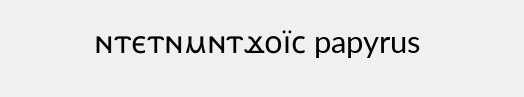ⲛⲧⲉⲧⲛⲙⲛⲧϫⲟⲓ̈ⲥ papyrus